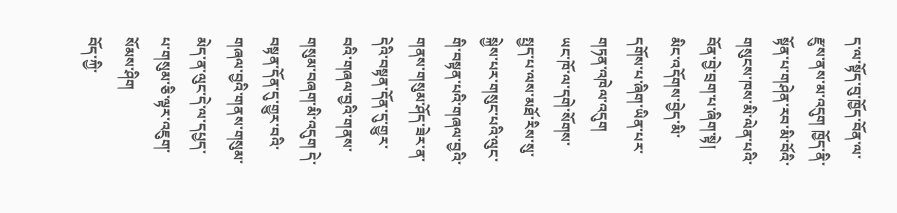ད་ལ་སྟོད་བུ་ཁྱོད་བོན་ལ་རྫུས་ནས་མ་འདུག ཁྱོད་ནི་སྟོན་པ་གཤེན་རབ་མི་བོའི་གསུངས་ཁས་མི་ལེན་པའི་བོན་བྱེ་བྲག་པ་ཞིག་སྟེ། མིང་འདོགས་བྱེད་མི་དགོས་པ་ཞིག་ཡིན་པར་གཏན་འཁེལ་འདུག
ཡང་ཁོ་ལ་དགེ་སོགས་སྤྱད་པ་ལས་མཐོ་རིས་སུ་སྐྱེས་པར་གསུང་པའི་ལུང་གི་བསྟན་པའི་གཞལ་བྱའི་གནས་གསུམ་ཤོད་ཟེར་ན་དེའི་བསྟན་དོན་དུ་གྱུར་བའི་གཞལ་བྱའི་གནས་གསུམ་བཞག་མི་འདུག དེ་བསྟན་དོན་དུ་གྱུར་བའི་གཞལ་བྱའི་གནས་གསུམ་མེད་ན་ལུང་དེ་ལ་དཔྱད་པ་གསུམ་ཅི་ལྟར་འཇུག་སོམས་ཤིག
བོད་ཀྱི་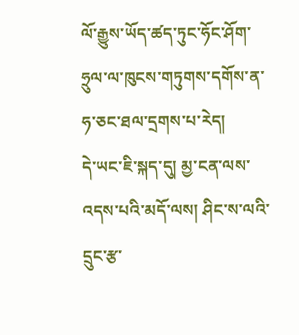ལོ་རྒྱུས་ཡོད་ཚད་ཏུང་ཧོང་ཤོག་ཧྲུལ་ལ་ཁུངས་གཏུགས་དགོས་ན་ཧ་ཅང་ཐལ་དྲགས་པ་རེད།
དེ་ཡང་ཇི་སྐད་དུ། མྱ་ངན་ལས་འདས་པའི་མདོ་ལས། ཤིང་ས་ལའི་དྲུང་རྩ་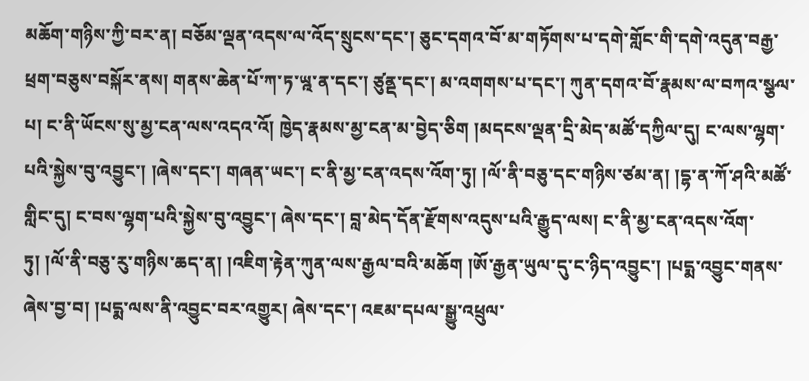མཆོག་གཉིས་ཀྱི་བར་ན། བཅོམ་ལྡན་འདས་ལ་འོད་སྲུངས་དང་། ཅུང་དགའ་བོ་མ་གཏོགས་པ་དགེ་གློང་གི་དགེ་འདུན་བརྒྱ་ཕྲག་བཅུས་བསྐོར་ནས། གནས་ཆེན་པོ་ཀ་ཏ་ཡྰ་ན་དང་། ཙུནྡ་དང་། མ་འགགས་པ་དང་། ཀུན་དགའ་བོ་རྣམས་ལ་བཀའ་སྩལ་པ། ང་ནི་ཡོངས་སུ་མྱ་ངན་ལས་འདའ་འོ། ཁྱེད་རྣམས་མྱ་ངན་མ་བྱེད་ཅིག །མདངས་ལྡན་དྲི་མེད་མཚོ་དཀྱིལ་དུ། ང་ལས་ལྷག་པའི་སྐྱེས་བུ་འབྱུང་། །ཞེས་དང་། གཞན་ཡང་། ང་ནི་མྱ་ངན་འདས་འོག་ཏུ། །ལོ་ནི་བཅུ་དང་གཉིས་ཙམ་ན། །དྷ་ན་ཀོ་ཤའི་མཚོ་གླིང་དུ། ང་བས་ལྷག་པའི་སྐྱེས་བུ་འབྱུང་། ཞེས་དང་། བླ་མེད་དོན་རྫོགས་འདུས་པའི་རྒྱུད་ལས། ང་ནི་མྱ་ངན་འདས་འོག་ཏུ། །ལོ་ནི་བཅུ་རུ་གཉིས་ཆད་ན། །འཇིག་རྟེན་ཀུན་ལས་རྒྱལ་བའི་མཆོག །ཨོ་རྒྱན་ཡུལ་དུ་ང་ཉིད་འབྱུང་། །པདྨ་འབྱུང་གནས་ཞེས་བྱ་བ། །པདྨ་ལས་ནི་འབྱུང་བར་འགྱུར། ཞེས་དང་། འཇམ་དཔལ་སྒྱུ་འཕྲུལ་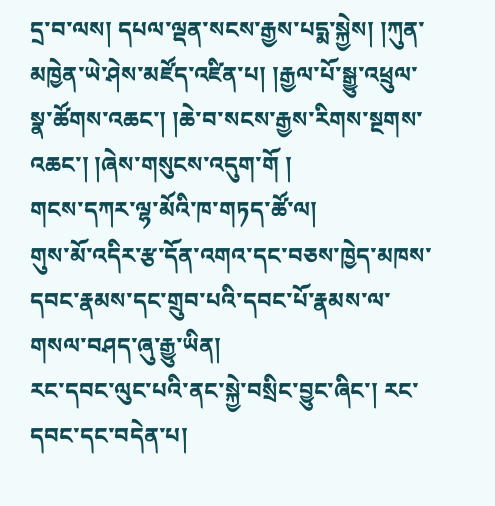དྲ་བ་ལས། དཔལ་ལྡན་སངས་རྒྱས་པདྨ་སྐྱེས། །ཀུན་མཁྱེན་ཡེ་ཤེས་མཛོད་འཛིན་པ། །རྒྱལ་པོ་སྒྱུ་འཕྲུལ་སྣ་ཚོགས་འཆང་། །ཆེ་བ་སངས་རྒྱས་རིགས་སྔགས་འཆང་། །ཞེས་གསུངས་འདུག་གོ །
གངས་དཀར་ལྷ་མོའི་ཁ་གཏད་ཚོ་ལ།
གུས་མོ་འདིར་རྩ་དོན་འགའ་དང་བཅས་ཁྱེད་མཁས་དབང་རྣམས་དང་གྲུབ་པའི་དབང་པོ་རྣམས་ལ་གསལ་བཤད་ཞུ་རྒྱུ་ཡིན།
རང་དབང་ལུང་པའི་ནང་སྐྱེ་བསྲིང་བྱུང་ཞིང་། རང་དབང་དང་བདེན་པ།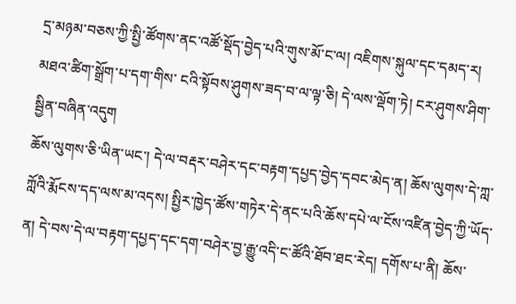དྲ་མཉམ་བཅས་ཀྱི་སྤྱི་ཚོགས་ནང་འཚོ་སྡོད་བྱེད་པའི་གུས་མོ་ང་ལ། འཇིགས་སྐུལ་དང་དམད་ར། མཐའ་ཚིག་སྒྲོག་པ་དག་གིས་ ངའི་སྟོབས་ཤུགས་ཟད་བ་ལ་ལྟ་ཅི། དེ་ལས་ལྡོག་ཏེ། ངར་ཤུགས་ཤིག་སྦྱིན་བཞིན་འདུག
ཆོས་ལུགས་ཅི་ཡིན་ཡང་། དེ་ལ་བརྡར་བཤེར་དང་བརྟག་དཔྱད་བྱེད་དབང་མེད་ན། ཆོས་ལུགས་དེ་ཀླ་ཀློའི་རྨོངས་དད་ལས་མ་འདས། སྤྱིར་ཁྱེད་ཚོས་གཏེར་དེ་ནང་པའི་ཆོས་དཔེ་ལ་ངོས་འཛིན་བྱེད་ཀྱི་ཡོད་ན། དེ་བས་དེ་ལ་བརྟག་དཔྱད་དང་དག་བཤེར་བྱ་རྒྱུ་འདི་ང་ཚོའི་ཐོབ་ཐང་རེད། དགོས་པ་ནི། ཆོས་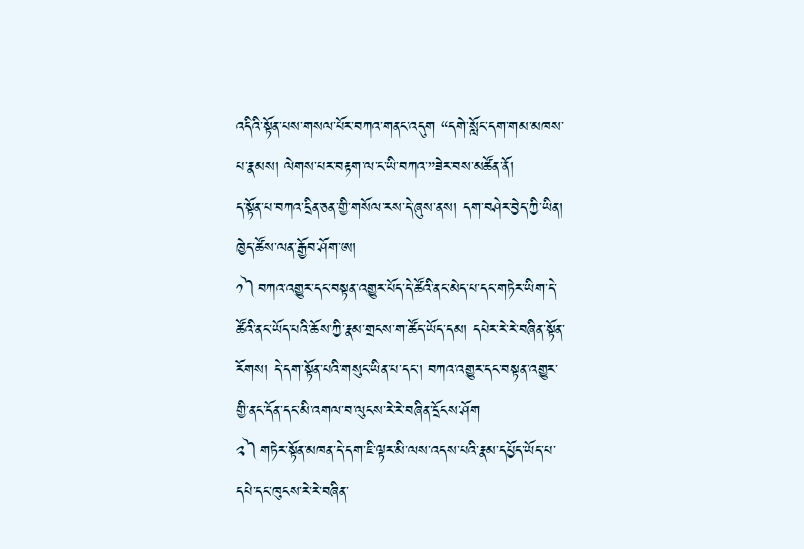འདིའི་སྟོན་པས་གསལ་པོར་བཀའ་གནང་འདུག “དགེ་སློང་དག་གམ་མཁས་པ་རྣམས། ལེགས་པར་བརྟག་ལ་ང་ཡི་བཀའ་”ཟེར་བས་མཚོན་ནོ།
ད་སྟོན་པ་བཀའ་དྲིན་ཅན་གྱི་གསོལ་རས་དེ་ཞུས་ནས། དག་བཤེར་བྱེད་ཀྱི་ཡིན། ཁྱེད་ཚོས་ལན་རྒྱོབ་ཤོག་ཨ།
༡༽བཀའ་འགྱུར་དང་བསྟན་འགྱུར་པོད་དེ་ཚོའི་ནང་མེད་པ་དང་གཏེར་ཡིག་དེ་ཚོའི་ནང་ཡོད་པའི་ཆོས་ཀྱི་རྣམ་གྲངས་ག་ཚོད་ཡོད་དམ། དཔེར་རེ་རེ་བཞིན་སྟོན་རོགས། དེ་དག་སྟོན་པའི་གསུང་ཡིན་པ་དང་། བཀའ་འགྱུར་དང་བསྟན་འགྱུར་གྱི་ནང་དོན་དང་མི་འགལ་བ་ལུངས་རེ་རེ་བཞིན་དྲོངས་ཤོག
༢༽གཏེར་སྟོན་མཁན་དེ་དག་ཇི་ལྟར་མི་ལས་འདས་པའི་རྣམ་དཔྱོད་ཡོད་པ་དཔེ་དང་ཁུངས་རེ་རེ་བཞིན་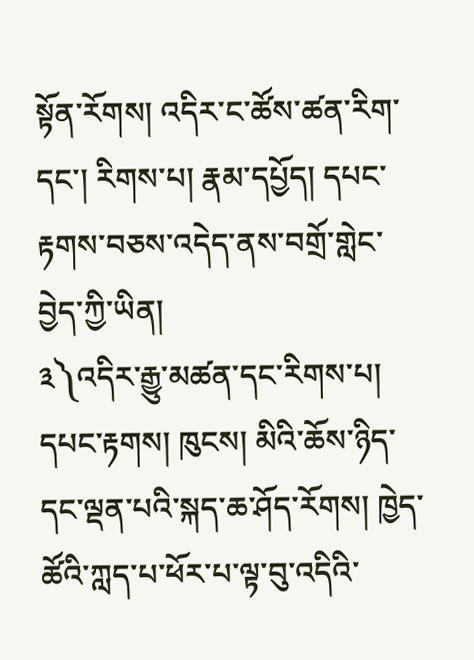སྟོན་རོགས། འདིར་ང་ཚོས་ཚན་རིག་དང་། རིགས་པ། རྣམ་དཔྱོད། དཔང་རྟགས་བཅས་འདེད་ནས་བགྲོ་གླེང་བྱེད་ཀྱི་ཡིན།
༣༽འདིར་རྒྱུ་མཚན་དང་རིགས་པ། དཔང་རྟགས། ཁུངས། མིའི་ཆོས་ཉིད་དང་ལྡན་པའི་སྐད་ཆ་ཤོད་རོགས། ཁྱེད་ཚོའི་ཀླད་པ་ཕོར་པ་ལྟ་བུ་འདིའི་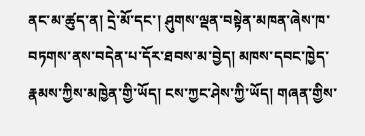ནང་མ་ཚུད་ན། དྲེ་མོ་དང་། ཤུགས་ལྡན་བསྟེན་མཁན་ཞེས་ཁ་བཏགས་ནས་བདེན་པ་དོར་ཐབས་མ་བྱེད། མཁས་དབང་ཁྱེད་རྣམས་ཀྱིས་མཁྱེན་གྱི་ཡོད། ངས་ཀྱང་ཤེས་ཀྱི་ཡོད། གཞན་གྱིས་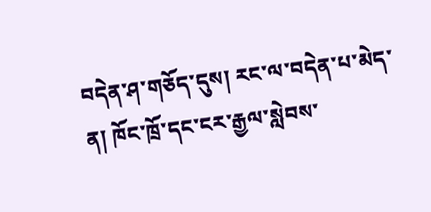བདེན་ཤ་གཅོད་དུས། རང་ལ་བདེན་པ་མེད་ན། ཁོང་ཁྲོ་དང་ངར་རྒྱལ་སླེབས་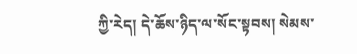ཀྱི་རེད། དེ་ཆོས་ཉིད་ལ་སོང་སྟབས། སེམས་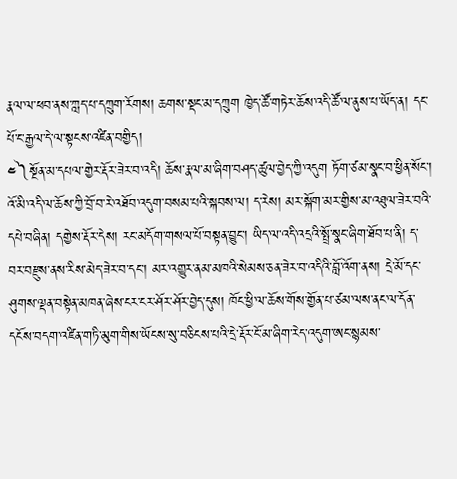རྣལ་ལ་ཕབ་ནས་ཀླད་པ་དཀྲུག་རོགས། ཆགས་སྡང་མ་དཀྲུག ཁྱེད་ཚོ་གཏེར་ཆོས་འདི་ཚོ་ལ་ནུས་པ་ཡོད་ན། དང་པོ་ང་རྒྱལ་དེ་ལ་སྟངས་འཛིན་བགྱིད།
༤༽སྔོན་མ་དཔལ་གྱེར་རྡོར་ཟེར་བ་འདི། ཆོས་རྣལ་མ་ཞིག་བཤད་ཚུལ་བྱེད་ཀྱི་འདུག ཏོག་ཙམ་སྣང་བ་ཕྱིན་སོང་། འོ་མི་འདི་ལ་ཆོས་ཀྱི་བྲོ་བ་རེ་འཐོབ་འདུག་བསམ་པའི་སྐབས་ལ། ད་རེས། མར་སྐོག་མར་གྱིས་མ་འཐུལ་ཟེར་བའི་དཔེ་བཞིན། དགྱེས་རྡོར་དེས། རང་མདོག་གསལ་པོ་བསྟན་བྱུང་། ཡིད་ལ་འདི་འདྲའི་སྤྲོ་སྣང་ཞིག་ཐོབ་པ་ནི། ད་བར་བརྫུས་ནས་རིས་མེད་ཟེར་བ་དང་། མར་འགྱུར་ནམ་མཁའི་སེམས་ཅན་ཟེར་བ་འདིའི་བློ་འོག་ནས། དྲེ་མོ་དང་ཤུགས་ལྡན་བསྟེན་མཁན་ཞེས་ངར་ངར་ཤོར་ཤོར་བྱེད་དུས། ཁོང་ཕྱི་ལ་ཆོས་གོས་གྱོན་པ་ཙམ་ལས་ནང་ལ་དོན་དངོས་བདག་འཛིན་གཏི་མུག་གིས་ཡོངས་སུ་བཅིངས་པའི་དྲེ་རྡོར་ངོ་མ་ཞིག་རེད་འདུག་ཨང་སྙམས་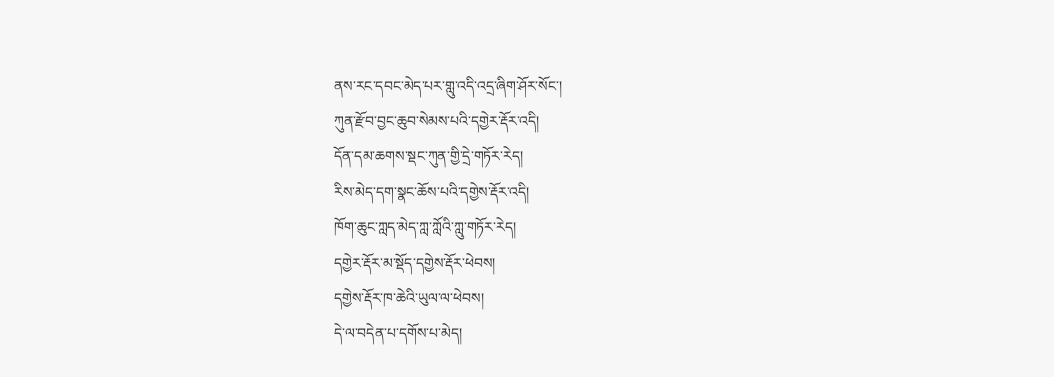ནས་རང་དབང་མེད་པར་གླུ་འདི་འདྲ་ཞིག་ཤོར་སོང་།
ཀུན་རྫོབ་བྱང་ཆུབ་སེམས་པའི་དགྱེར་རྡོར་འདི།
དོན་དམ་ཆགས་སྡང་ཀུན་གྱི་དྲེ་གཏོར་རེད།
རིས་མེད་དག་སྣང་ཆོས་པའི་དགྱེས་རྡོར་འདི།
ཁོག་ཆུང་ཀླད་མེད་ཀླ་ཀློའི་ཀླུ་གཏོར་རེད།
དགྱེར་རྡོར་མ་སྡོད་དགྱེས་རྡོར་ཕེབས།
དགྱེས་རྡོར་ཁ་ཆེའི་ཡུལ་ལ་ཕེབས།
དེ་ལ་བདེན་པ་དགོས་པ་མེད།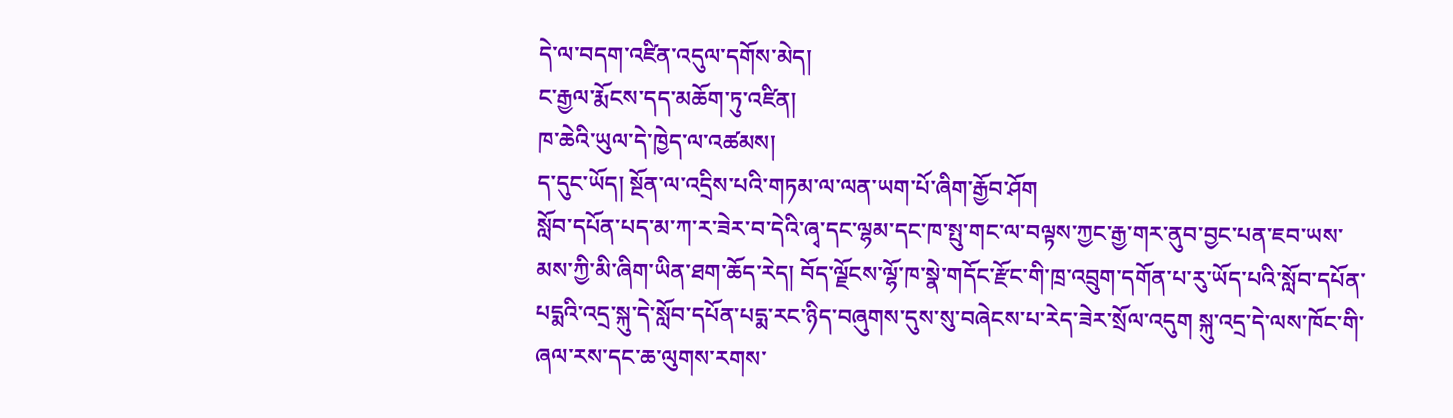དེ་ལ་བདག་འཛིན་འདུལ་དགོས་མེད།
ང་རྒྱལ་རྨོངས་དད་མཆོག་ཏུ་འཛིན།
ཁ་ཆེའི་ཡུལ་དེ་ཁྱེད་ལ་འཚམས།
ད་དུང་ཡོད། སྔོན་ལ་འདྲིས་པའི་གཏམ་ལ་ལན་ཡག་པོ་ཞིག་རྒྱོབ་ཤོག
སློབ་དཔོན་པད་མ་ཀ་ར་ཟེར་བ་དེའི་ཞྭ་དང་ལྷམ་དང་ཁ་སྤུ་གང་ལ་བལྟས་ཀྱང་རྒྱ་གར་ནུབ་བྱང་པན་ཇབ་ཡས་མས་ཀྱི་མི་ཞིག་ཡིན་ཐག་ཆོད་རེད། བོད་ལྗོངས་ལྷོ་ཁ་སྣེ་གདོང་རྫོང་གི་ཁྲ་འབྲུག་དགོན་པ་རུ་ཡོད་པའི་སློབ་དཔོན་པདྨའི་འདྲ་སྐུ་དེ་སློབ་དཔོན་པདྨ་རང་ཉིད་བཞུགས་དུས་སུ་བཞེངས་པ་རེད་ཟེར་སྲོལ་འདུག སྐུ་འདྲ་དེ་ལས་ཁོང་གི་ཞལ་རས་དང་ཆ་ལུགས་རགས་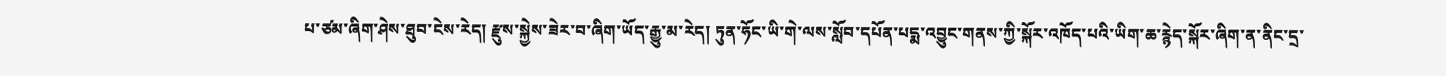པ་ཙམ་ཞིག་ཤེས་ཐུབ་ངེས་རེད། རྫུས་སྐྱེས་ཟེར་བ་ཞིག་ཡོད་རྒྱུ་མ་རེད། ཏུན་ཧོང་ཡི་གེ་ལས་སློབ་དཔོན་པདྨ་འབྱུང་གནས་ཀྱི་སྐོར་འཁོད་པའི་ཡིག་ཆ་རྙེད་སྐོར་ཞིག་ན་ནིང་དྲ་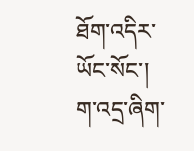ཐོག་འདིར་ཡོང་སོང་། ག་འདྲ་ཞིག་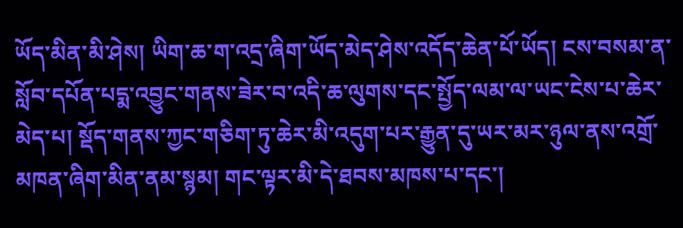ཡོད་མིན་མི་ཤེས། ཡིག་ཆ་ག་འདྲ་ཞིག་ཡོད་མེད་ཤེས་འདོད་ཆེན་པོ་ཡོད། ངས་བསམ་ན་སློབ་དཔོན་པདྨ་འབྱུང་གནས་ཟེར་བ་འདི་ཆ་ལུགས་དང་སྤྱོད་ལམ་ལ་ཡང་ངེས་པ་ཆེར་མེད་པ། སྡོད་གནས་ཀྱང་གཅིག་ཏུ་ཆེར་མི་འདུག་པར་རྒྱུན་དུ་ཡར་མར་ཉུལ་ནས་འགྲོ་མཁན་ཞིག་མིན་ནམ་སྙམ། གང་ལྟར་མི་དེ་ཐབས་མཁས་པ་དང་།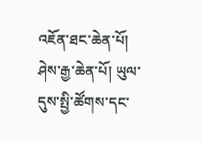འཇོན་ཐང་ཆེན་པོ། ཤེས་རྒྱ་ཆེན་པོ། ཡུལ་དུས་སྤྱི་ཚོགས་དང་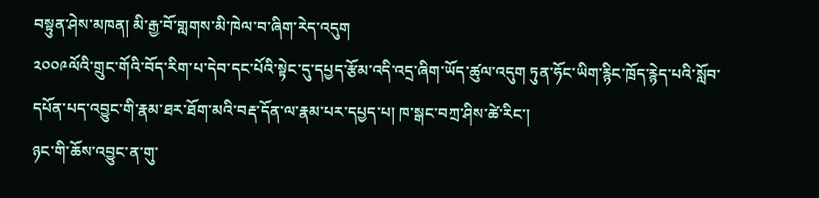བསྟུན་ཤེས་མཁན། མི་རྒྱ་བོ་གླགས་མི་ཁེལ་བ་ཞིག་རེད་འདུག
༢༠༠༩ལོའི་གྲུང་གོའི་བོད་རིག་པ་དེབ་དང་པོའི་སྟེང་དུ་དཔྱད་རྩོམ་འདི་འདྲ་ཞིག་ཡོད་ཚུལ་འདུག ཏུན་ཧོང་ཡིག་རྙིང་ཁྲོད་རྙེད་པའི་སློབ་དཔོན་པད་འབྱུང་གི་རྣམ་ཐར་ཐོག་མའི་བརྡ་དོན་ལ་རྣམ་པར་དཔྱད་པ། ཁ་སྒང་བཀྲ་ཤིས་ཚེ་རིང་།
ཉང་གི་ཆོས་འབྱུང་ན་གུ་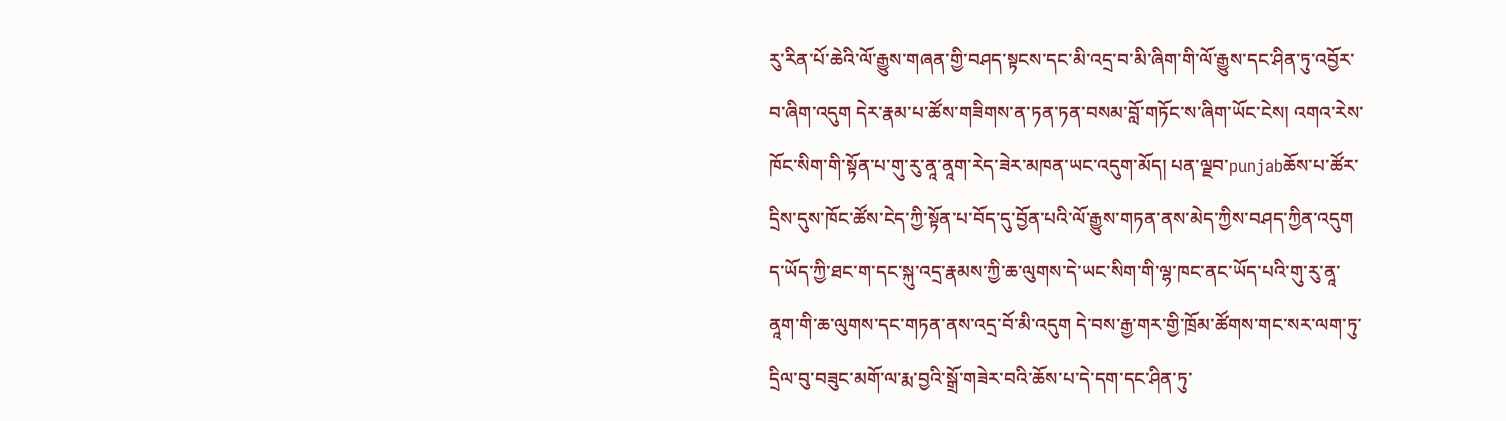རུ་རིན་པོ་ཆེའི་ལོ་རྒྱུས་གཞན་གྱི་བཤད་སྟངས་དང་མི་འདྲ་བ་མི་ཞིག་གི་ལོ་རྒྱུས་དང་ཤིན་ཏུ་འབྱོར་བ་ཞིག་འདུག དེར་རྣམ་པ་ཚོས་གཟིགས་ན་ཏན་ཏན་བསམ་བློ་གཏོང་ས་ཞིག་ཡོང་ངེས། འགའ་རེས་ཁོང་སིག་གི་སྟོན་པ་གུ་རུ་ནཱ་ནཱག་རེད་ཟེར་མཁན་ཡང་འདུག་མོད། པན་ལྗབ་punjabཆོས་པ་ཚོར་དྲིས་དུས་ཁོང་ཚོས་ངེད་ཀྱི་སྟོན་པ་བོད་དུ་བྱོན་པའི་ལོ་རྒྱུས་གཏན་ནས་མེད་ཀྱིས་བཤད་ཀྱིན་འདུག ད་ཡོད་ཀྱི་ཐང་ག་དང་སྐུ་འདྲ་རྣམས་ཀྱི་ཆ་ལུགས་དེ་ཡང་སིག་གི་ལྷ་ཁང་ནང་ཡོད་པའི་གུ་རུ་ནཱ་ནཱག་གི་ཆ་ལུགས་དང་གཏན་ནས་འདྲ་བོ་མི་འདུག དེ་བས་རྒྱ་གར་གྱི་ཁྲོམ་ཚོགས་གང་སར་ལག་ཏུ་དྲིལ་བུ་བཟུང་མགོ་ལ་རྨ་བྱའི་སྒྲོ་གཟེར་བའི་ཆོས་པ་དེ་དག་དང་ཤིན་ཏུ་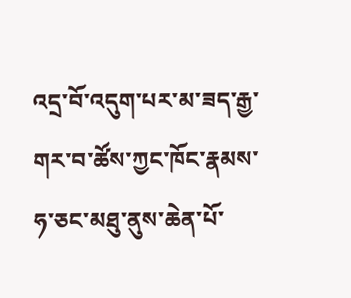འདྲ་བོ་འདུག་པར་མ་ཟད་རྒྱ་གར་བ་ཚོས་ཀྱང་ཁོང་རྣམས་ཧ་ཅང་མཐུ་ནུས་ཆེན་པོ་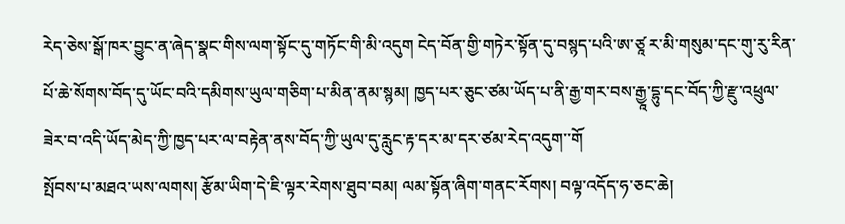རེད་ཅེས་སྒོ་ཁར་བྱུང་ན་ཞེད་སྣང་གིས་ལག་སྟོང་དུ་གཏོང་གི་མི་འདུག ངེད་བོན་གྱི་གཏེར་སྟོན་དུ་བསྙད་པའི་ཨ་ཙཱ ར་མི་གསུམ་དང་གུ་རུ་རིན་པོ་ཆེ་སོགས་བོད་དུ་ཡོང་བའི་དམིགས་ཡུལ་གཅིག་པ་མིན་ནམ་སྙམ། ཁྱད་པར་ཅུང་ཙམ་ཡོད་པ་ནི་རྒྱ་གར་བས་རྒྱཱ་དྷུ་དང་བོད་ཀྱི་རྫུ་འཕྲུལ་ཟེར་བ་འདི་ཡོད་མེད་ཀྱི་ཁྱད་པར་ལ་བརྟེན་ནས་བོད་ཀྱི་ཡུལ་དུ་རླུང་རྟ་དར་མ་དར་ཙམ་རེད་འདུག་་གོ
སྤོབས་པ་མཐའ་ཡས་ལགས། རྩོམ་ཡིག་དེ་ཇི་ལྟར་རེགས་ཐུབ་བམ། ལམ་སྟོན་ཞིག་གནང་རོགས། བལྟ་འདོད་ཧ་ཅང་ཆེ།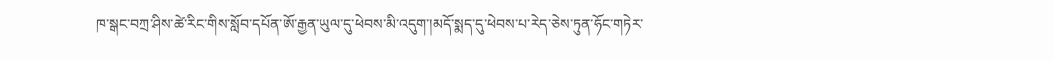ཁ་སྒང་བཀྲ་ཤིས་ཚེ་རིང་གིས་སློབ་དཔོན་ཨོ་རྒྱན་ཡུལ་དུ་ཕེབས་མི་འདུག་།མདོ་སྨད་དུ་ཕེབས་པ་རེད་ཅེས་ཏུན་ཧོང་གཏེར་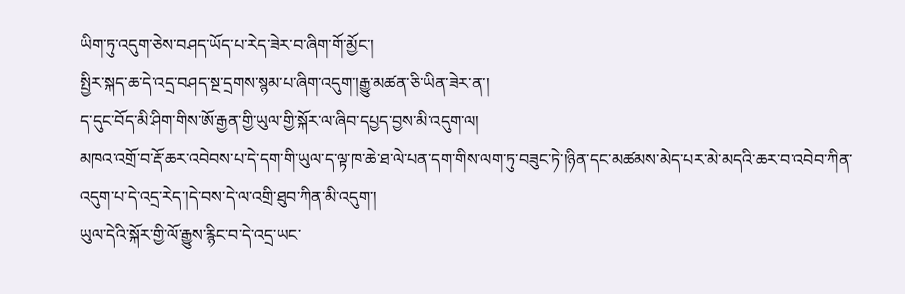ཡིག་ཏུ་འདུག་ཅེས་བཤད་ཡོད་པ་རེད་ཟེར་བ་ཞིག་གོ་མྱོང་།
སྤྱིར་སྐད་ཆ་དེ་འདྲ་བཤད་སྔ་དྲགས་སྙམ་པ་ཞིག་འདུག་།རྒྱུ་མཚན་ཅི་ཡིན་ཟེར་ན་།
ད་དུང་བོད་མི་ཤིག་གིས་ཨོ་རྒྱན་གྱི་ཡུལ་གྱི་སྐོར་ལ་ཞིབ་དཔྱད་བྱས་མི་འདུག་ལ།
མཁའ་འགྲོ་བ་རྡོ་ཆར་འབེབས་པ་དེ་དག་གི་ཡུལ་ད་ལྟ་ཁ་ཆེ་ཐ་ལེ་པན་དག་གིས་ལག་ཏུ་བཟུང་ཏེ་།ཉིན་དང་མཚམས་མེད་པར་མེ་མདའི་ཆར་བ་འབེབ་ཀིན་འདུག་པ་དེ་འདྲ་རེད་།དེ་བས་དེ་ལ་འགྲི་ཐུབ་ཀིན་མི་འདུག་།
ཡུལ་དེའི་སྐོར་གྱི་ལོ་རྒྱུས་རྙིང་བ་དེ་འདྲ་ཡང་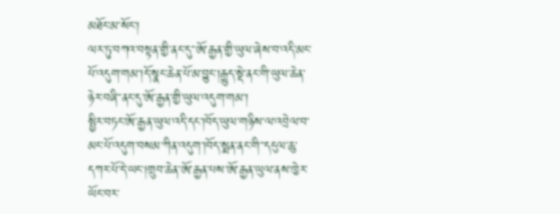མཐོང་མ་སོང་།
ལར་ཏུ་བཀའ་བསྟན་གྱི་ནང་དུ་་ཨོ་རྒྱན་གྱི་ཡུལ་ཞེས་བ་འདི་མང་པོ་འདུག་གམ་།དོ་སྣང་ཆེན་པོ་མ་བྱུང་།རྒྱུད་སྡེ་ནང་གི་ཡུལ་ཆེན་ཉེར་བཞི་་ནང་དུ་ཨོ་རྒྱན་གྱི་ཡུལ་འདུག་གམ་།
སྤྱིར་བཏང་ཨོ་རྒྱན་ཡུལ་འདི་དང་།བོད་ཡུལ་གཉིས་ལ་འབྲེལ་བ་མང་པོ་འདུག་བསམ་ཀིན་འདུག་།བོད་སྨན་ནང་གི་་དངུལ་ཆུ་དཀར་པོ་དེ་ཡང་།གྲུབ་ཆེན་ཨོ་རྒྱན་པས་ཨོ་རྒྱན་ཡུལ་ནས་ཁྱེར་ཡོང་བར་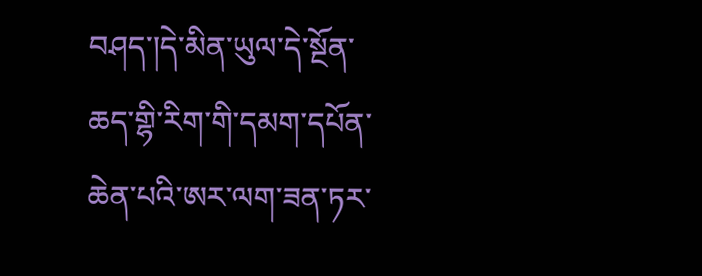བཤད་།དེ་མིན་ཡུལ་དེ་སྔོན་ཆད་གྷི་རིག་གི་དམག་དཔོན་ཆེན་པའི་ཨར་ལག་ཟན་ཏར་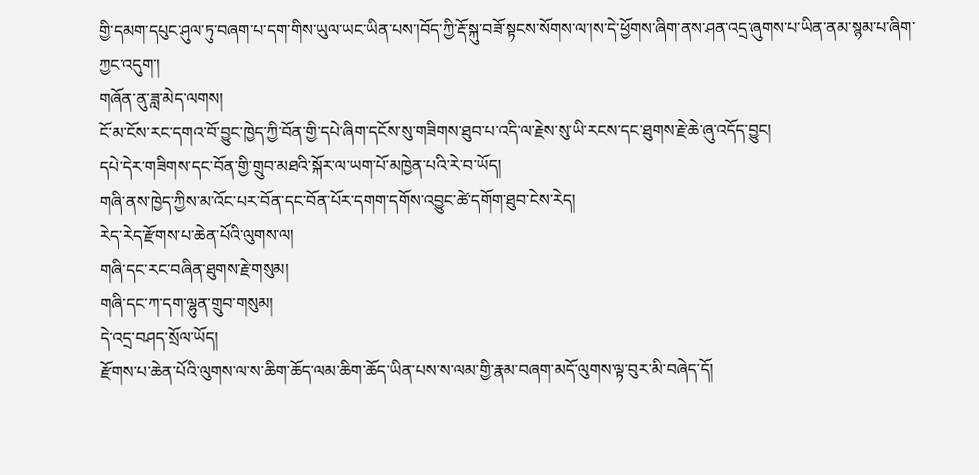གྱི་དམག་དཔུང་ཤུལ་ཏུ་བཞག་པ་དག་གིས་ཡུལ་ཡང་ཡིན་པས་།བོད་ཀྱི་རྡོ་སྐུ་བཟོ་སྟངས་སོགས་ལ་།ས་དེ་ཕྱོགས་ཞིག་ནས་ཤན་འདྲ་ཞུགས་པ་ཡིན་ནམ་སྙམ་པ་ཞིག་ཀྱང་འདུག་།
གཞོན་ནུ་ཟླ་མེད་ལགས།
ངོ་མ་ངོས་རང་དགའ་བོ་བྱུང་ཁྱེད་ཀྱི་བོན་གྱི་དཔེ་ཞིག་དངོས་སུ་གཟིགས་ཐུབ་པ་འདི་ལ་རྗེས་སུ་ཡི་རངས་དང་ཐུགས་རྗེ་ཆེ་ཞུ་འདོད་བྱུང།
དཔེ་དེར་གཟིགས་དང་བོན་གྱི་གྲུབ་མཐའི་སྐོར་ལ་ཡག་པོ་མཁྱེན་པའི་རེ་བ་ཡོད།
གཞི་ནས་ཁྱེད་ཀྱིས་མ་འོང་པར་བོན་དང་བོན་པོར་དགག་དགོས་འབྱུང་ཚེ་དགོག་ཐུབ་ངེས་རེད།
རེད་རེད་རྫོགས་པ་ཆེན་པོའི་ལུགས་ལ།
གཞི་དང་རང་བཞིན་ཐུགས་རྗེ་གསུམ།
གཞི་དང་ཀ་དག་ལྷུན་གྲུབ་གསུམ།
དེ་འདྲ་བཤད་སྲོལ་ཡོད།
རྫོགས་པ་ཆེན་པོའི་ལུགས་ལ་ས་ཆིག་ཆོད་ལམ་ཆིག་ཆོད་ཡིན་པས་ས་ལམ་གྱི་རྣམ་བཞག་མདོ་ལུགས་ལྟ་བུར་མི་བཞེད་དོ།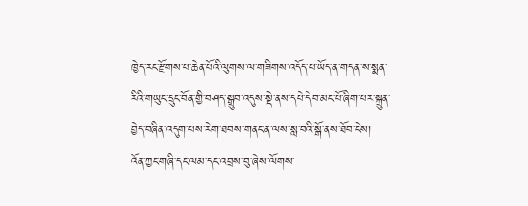ཁྱེད་རང་རྫོགས་པ་ཆེན་པོའི་ལུགས་ལ་གཟིགས་འདོད་པ་ཡོད་ན་གདན་ས་སྨན་རིའི་གཡུང་དྲུང་བོན་གྱི་བཤད་སྒྲུབ་འདུས་སྡེ་ནས་དཔེ་དེབ་མང་པོ་ཞིག་པར་སྐྲུན་བྱེད་བཞིན་འདུག་པས་རེག་ཐབས་གནང་ན་ལས་སླ་བའི་སྒོ་ནས་ཐོབ་ངེས།
འོན་ཀྱང་གཞི་དང་ལམ་དང་འབྲས་བུ་ཞེས་ལོགས་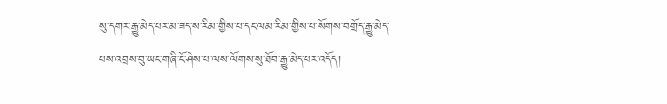སུ་དགར་རྒྱུ་མེད་པར་མ་ཟད་ས་རིམ་གྱིས་པ་དང་ལམ་རིམ་གྱིས་པ་སོགས་བགྲོད་རྒྱུ་མེད་པས་འབྲས་བུ་ཡང་གཞི་ངོ་ཤེས་པ་ལས་ལོགས་སུ་ཐོབ་རྒྱུ་མེད་པར་འདོད།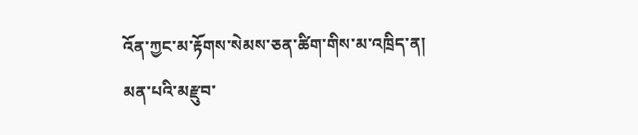འོན་ཀྱང་མ་རྟོགས་སེམས་ཅན་ཚིག་གིས་མ་འཁྲིད་ན།
མན་པའི་མརྫུབ་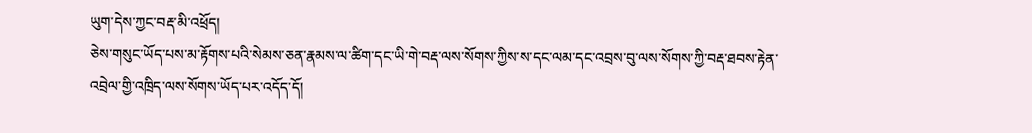ཡུག་དེས་ཀྱང་བརྡ་མི་འཕྲོད།
ཅེས་གསུང་ཡོད་པས་མ་རྟོགས་པའི་སེམས་ཅན་རྣམས་ལ་ཚིག་དང་ཡི་གེ་བརྡ་ལས་སོགས་ཀྱིས་ས་དང་ལམ་དང་འབྲས་བུ་ལས་སོགས་ཀྱི་བརྡ་ཐབས་རྟེན་འབྲེལ་གྱི་འཁྲིད་ལས་སོགས་ཡོད་པར་འདོད་དོ།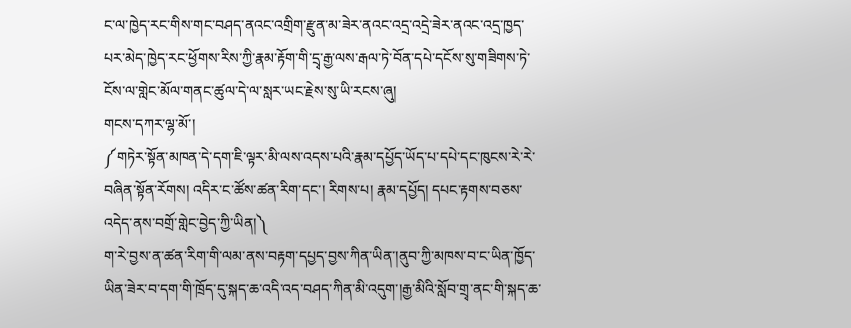ང་ལ་ཁྱེད་རང་གིས་གང་བཤད་ནའང་འགྲིག་རྫུན་མ་ཟེར་ནའང་འདྲ་འདྲེ་ཟེར་ནའང་འདྲ་ཁྱད་པར་མེད་ཁྱེད་རང་ཕྱོགས་རིས་ཀྱི་རྣམ་རྟོག་གི་དྲྭ་རྒྱ་ལས་རྒལ་ཏེ་བོན་དཔེ་དངོས་སུ་གཟིགས་ཏེ་ངོས་ལ་གླེང་མོལ་གནང་ཚུལ་དེ་ལ་སླར་ཡང་རྗེས་སུ་ཡི་རངས་ཞུ།
གངས་དཀར་ལྷ་མོ་།
༼གཏེར་སྟོན་མཁན་དེ་དག་ཇི་ལྟར་མི་ལས་འདས་པའི་རྣམ་དཔྱོད་ཡོད་པ་དཔེ་དང་ཁུངས་རེ་རེ་བཞིན་སྟོན་རོགས། འདིར་ང་ཚོས་ཚན་རིག་དང་། རིགས་པ། རྣམ་དཔྱོད། དཔང་རྟགས་བཅས་འདེད་ནས་བགྲོ་གླེང་བྱེད་ཀྱི་ཡིན།༽
ག་རེ་བྱས་ན་ཚན་རིག་གི་ལམ་ནས་བརྟག་དཔྱད་བྱས་ཀིན་ཡིན་།ནུབ་ཀྱི་མཁས་བ་ང་ཡིན་ཁྱོད་ཡིན་ཟེར་བ་དག་གི་ཁྲོད་དུ་སྐད་ཆ་འདི་འད་བཤད་ཀིན་མི་འདུག་།རྒྱ་མིའི་སློབ་གྲྭ་ནང་གི་སྐད་ཆ་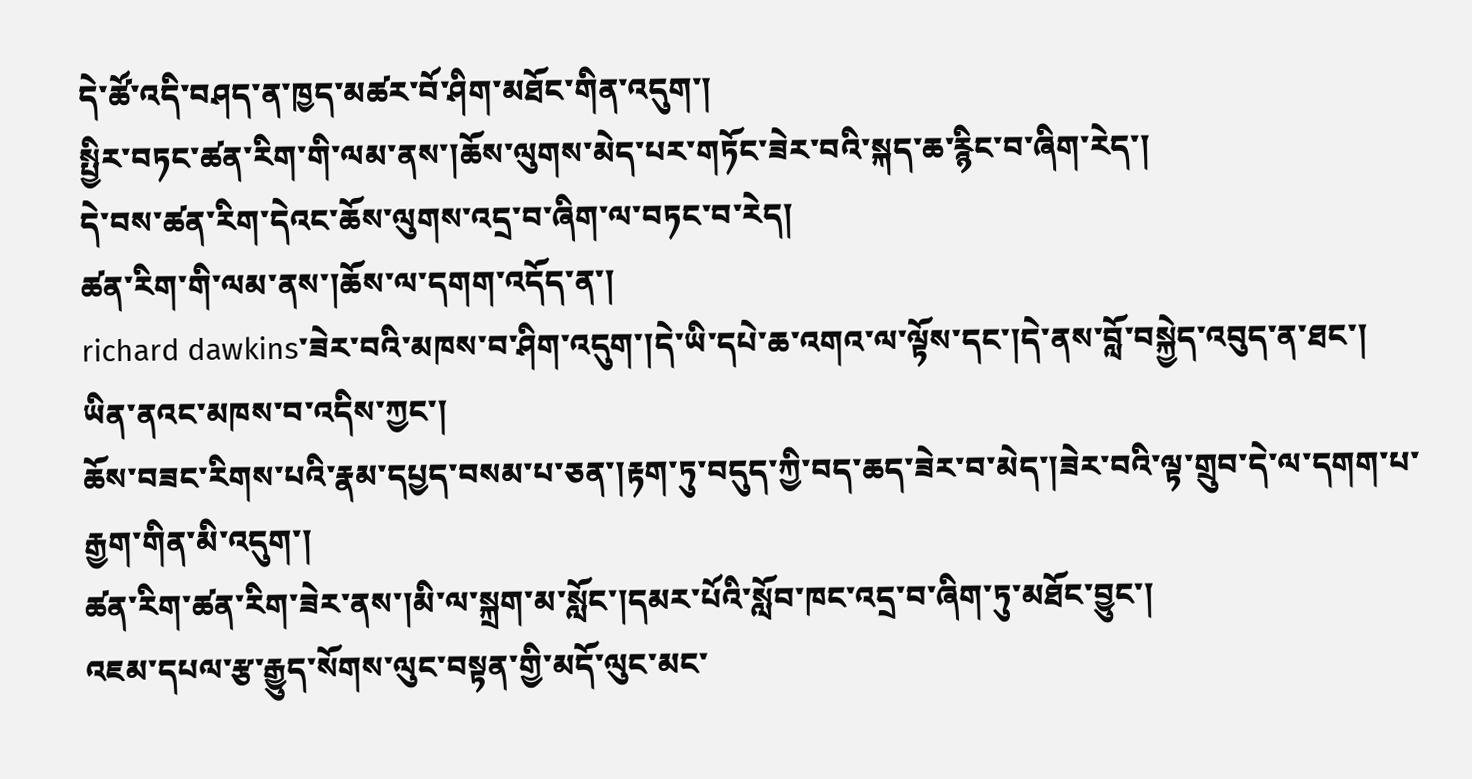དེ་ཚོ་འདི་བཤད་ན་ཁྱད་མཚར་བོ་ཤིག་མཐོང་གིན་འདུག་།
སྤྱིར་བཏང་ཚན་རིག་གི་ལམ་ནས་།ཆོས་ལུགས་མེད་པར་གཏོང་ཟེར་བའི་སྐད་ཆ་རྙིང་བ་ཞིག་རེད་།
དེ་བས་ཚན་རིག་དེའང་ཆོས་ལུགས་འདྲ་བ་ཞིག་ལ་བཏང་བ་རེད།
ཚན་རིག་གི་ལམ་ནས་།ཆོས་ལ་དགག་འདོད་ན་།
richard dawkins་ཟེར་བའི་མཁས་བ་ཤིག་འདུག་།དེ་ཡི་དཔེ་ཆ་འགའ་ལ་ལྟོས་དང་།དེ་ནས་བློ་བསྐྱེད་འབུད་ན་ཐང་།
ཡིན་ནའང་མཁས་བ་འདིས་ཀྱང་།
ཆོས་བཟང་རིགས་པའི་རྣམ་དཔྱད་བསམ་པ་ཅན་།རྟག་ཏུ་བདུད་ཀྱི་བད་ཆད་ཟེར་བ་མེད་།ཟེར་བའི་ལྟ་གྲུབ་དེ་ལ་དགག་པ་རྒྱག་གིན་མི་འདུག་།
ཚན་རིག་ཚན་རིག་ཟེར་ནས་།མི་ལ་སྐྲག་མ་སློང་།དམར་པོའི་སློབ་ཁང་འདྲ་བ་ཞིག་ཏུ་མཐོང་བྱུང་།
འཇམ་དཔལ་རྩ་རྒྱུད་སོགས་ལུང་བསྟན་གྱི་མདོ་ལུང་མང་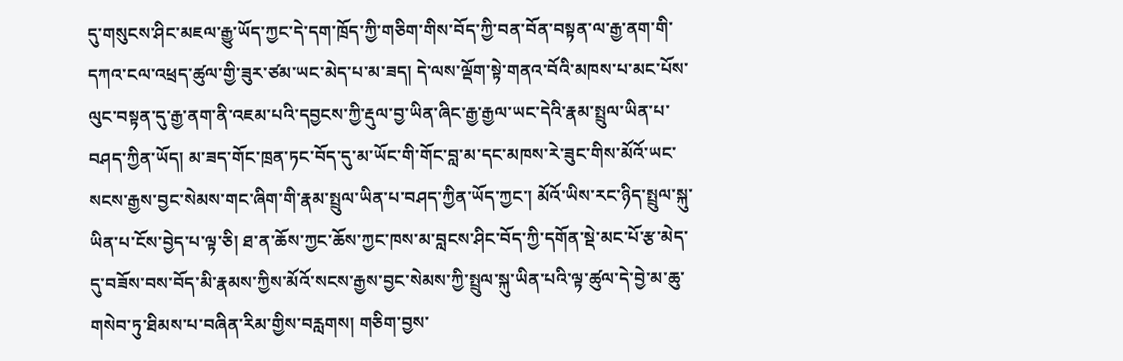དུ་གསུངས་ཤིང་མཇལ་རྒྱུ་ཡོད་ཀྱང་དེ་དག་ཁྲོད་ཀྱི་གཅིག་གིས་བོད་ཀྱི་བན་བོན་བསྟན་ལ་རྒྱ་ནག་གི་དཀའ་ངལ་འཕྲད་ཚུལ་གྱི་ཟུར་ཙམ་ཡང་མེད་པ་མ་ཟད། དེ་ལས་ལྡོག་སྟེ་གནའ་བོའི་མཁས་པ་མང་པོས་ལུང་བསྟན་དུ་རྒྱ་ནག་ནི་འཇམ་པའི་དབྱངས་ཀྱི་རྡུལ་བྱ་ཡིན་ཞིང་རྒྱ་རྒྱལ་ཡང་དེའི་རྣམ་སྤྲུལ་ཡིན་པ་བཤད་ཀྱིན་ཡོད། མ་ཟད་གོང་ཁྲན་ཏང་བོད་དུ་མ་ཡོང་གི་གོང་བླ་མ་དང་མཁས་རེ་ཟུང་གིས་མོའོ་ཡང་སངས་རྒྱས་བྱང་སེམས་གང་ཞིག་གི་རྣམ་སྤྲུལ་ཡིན་པ་བཤད་ཀྱིན་ཡོད་ཀྱང་། མོའོ་ཡིས་རང་ཉིད་སྤྲུལ་སྐུ་ཡིན་པ་ངོས་བྱེད་པ་ལྟ་ཅི། ཐ་ན་ཆོས་ཀྱང་ཆོས་ཀྱང་ཁས་མ་བླངས་ཤིང་བོད་ཀྱི་དགོན་སྡེ་མང་པོ་རྩ་མེད་དུ་བཟོས་བས་བོད་མི་རྣམས་ཀྱིས་མོའོ་སངས་རྒྱས་བྱང་སེམས་ཀྱི་སྤྲུལ་སྐུ་ཡིན་པའི་ལྟ་ཚུལ་དེ་བྱེ་མ་ཆུ་གསེབ་ཏུ་ཐིམས་པ་བཞིན་རིམ་གྱིས་བརླགས། གཅིག་བྱས་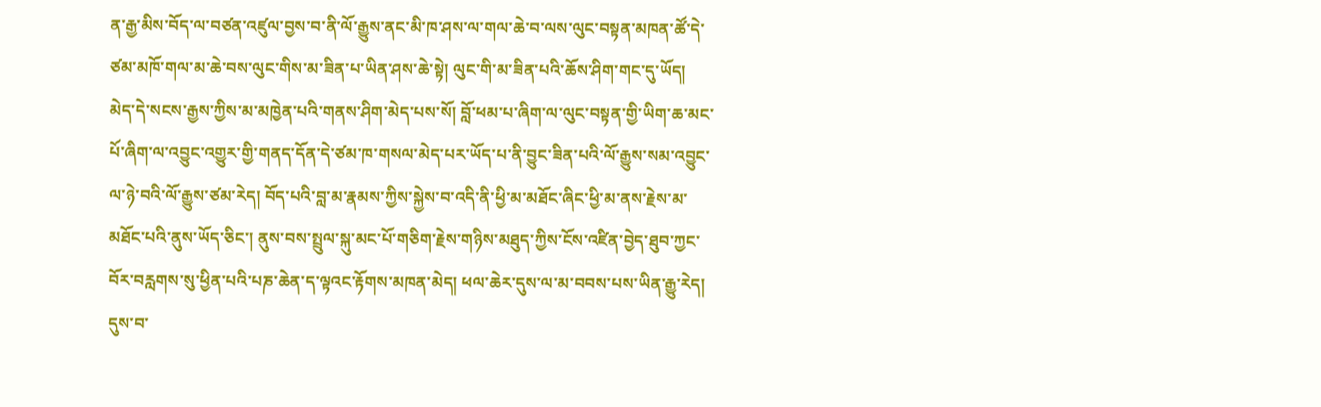ན་རྒྱ་མིས་བོད་ལ་བཙན་འཛུལ་བྱས་བ་ནི་ལོ་རྒྱུས་ནང་མི་ཁ་ཤས་ལ་གལ་ཆེ་བ་ལས་ལུང་བསྟན་མཁན་ཚོ་དེ་ཙམ་མཁོ་གལ་མ་ཆེ་བས་ལུང་གིས་མ་ཟིན་པ་ཡིན་ཤས་ཆེ་སྟེ། ལུང་གི་མ་ཟིན་པའི་ཆོས་ཤིག་གང་དུ་ཡོད། མེད་དེ་སངས་རྒྱས་ཀྱིས་མ་མཁྱེན་པའི་གནས་ཤིག་མེད་པས་སོ། བློ་ཕམ་པ་ཞིག་ལ་ལུང་བསྟན་གྱི་ཡིག་ཆ་མང་པོ་ཞིག་ལ་འབྱུང་འགྱུར་གྱི་གནད་དོན་དེ་ཙམ་ཁ་གསལ་མེད་པར་ཡོད་པ་ནི་བྱུང་ཟིན་པའི་ལོ་རྒྱུས་སམ་འབྱུང་ལ་ཉེ་བའི་ལོ་རྒྱུས་ཙམ་རེད། བོད་པའི་བླ་མ་རྣམས་ཀྱིས་སྐྱེས་བ་འདི་ནི་ཕྱི་མ་མཐོང་ཞིང་ཕྱི་མ་ནས་རྗེས་མ་མཐོང་པའི་ནུས་ཡོད་ཅིང་། ནུས་བས་སྤྲུལ་སྐུ་མང་པོ་གཅིག་རྗེས་གཉིས་མཐུད་ཀྱིས་ངོས་འཛིན་བྱེད་ཐུབ་ཀྱང་བོར་བརླགས་སུ་ཕྱིན་པའི་པཎ་ཆེན་ད་ལྟའང་རྟོགས་མཁན་མེད། ཕལ་ཆེར་དུས་ལ་མ་བབས་པས་ཡིན་རྒྱུ་རེད། དུས་བ་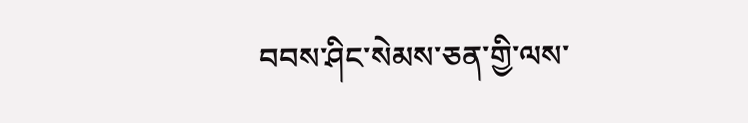བབས་ཤིང་སེམས་ཅན་གྱི་ལས་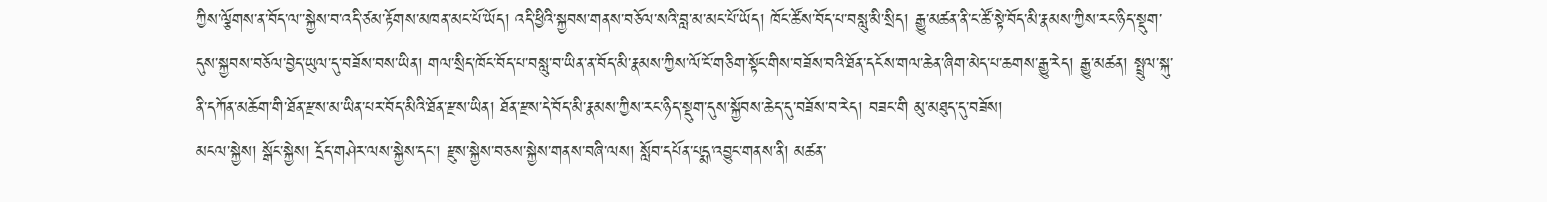ཀྱིས་ལྕོགས་ན་བོད་ལ་་སྐྱེས་བ་འདི་ཙམ་རྟོགས་མཁན་མང་པོ་ཡོད། འདི་ཕྱིའི་སྐྱབས་གནས་བཅོལ་སའི་བླ་མ་མང་པོ་ཡོད། ཁོང་ཚོས་བོད་པ་བསླུ་མི་སྲིད། རྒྱུ་མཚན་ནི་ང་ཚོ་སྟེ་བོད་མི་རྣམས་ཀྱིས་རང་ཉིད་སྡུག་དུས་སྐྱབས་བཅོལ་བྱེད་ཡུལ་དུ་བཟོས་བས་ཡིན། གལ་སྲིད་ཁོང་བོད་པ་བསླུ་བ་ཡིན་ན་བོད་མི་རྣམས་ཀྱིས་ལོ་ངོ་གཅིག་སྟོང་གིས་བཟོས་བའི་ཐོན་དངོས་གལ་ཆེན་ཞིག་མེད་པ་ཆགས་རྒྱུ་རེད། རྒྱུ་མཚན། སྤྲུལ་སྐུ་ནི་དཀོན་མཆོག་གི་ཐོན་རྫས་མ་ཡིན་པར་བོད་མིའི་ཐོན་རྫས་ཡིན། ཐོན་རྫས་དེ་བོད་མི་རྣམས་ཀྱིས་རང་ཉིད་སྡུག་དུས་སྐྱོབས་ཆེད་དུ་བཟོས་བ་རེད། བཟང་གི མུ་མཐུད་དུ་བཟོས།
མངལ་སྐྱེས། སྒོང་སྐྱེས། དྲོད་གཤེར་ལས་སྐྱེས་དང་། རྫུས་སྐྱེས་བཅས་སྐྱེས་གནས་བཞི་ལས། སློབ་དཔོན་པདྨ་འབྱུང་གནས་ནི། མཚན་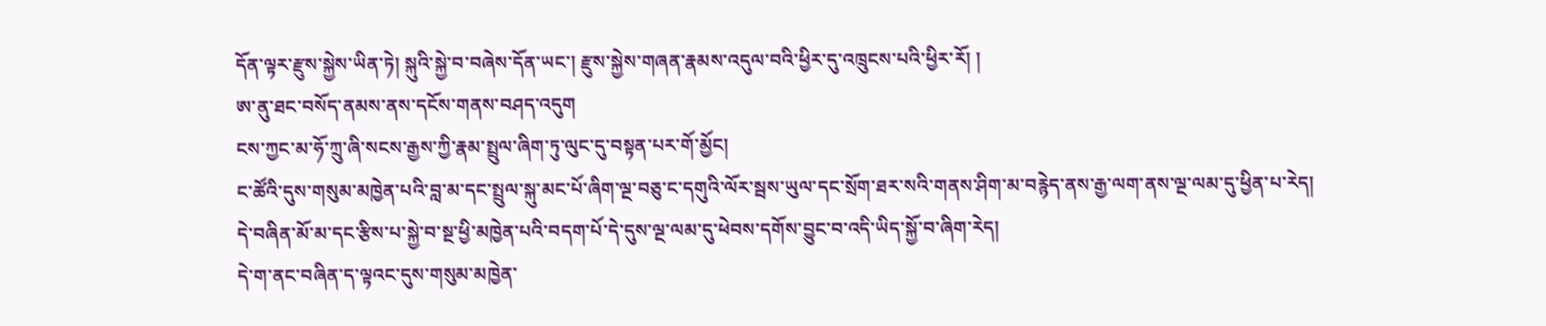དོན་ལྟར་རྫུས་སྐྱེས་ཡིན་ཏེ། སྐུའི་སྐྱེ་བ་བཞེས་དོན་ཡང་། རྫུས་སྐྱེས་གཞན་རྣམས་འདུལ་བའི་ཕྱིར་དུ་འཁྲུངས་པའི་ཕྱིར་རོ། །
ཨ་ནུ་ཐང་བསོད་ནམས་ནས་དངོས་གནས་བཤད་འདུག
ངས་ཀྱང་མ་ཧོ་ཀྲུ་ཞི་སངས་རྒྱས་ཀྱི་རྣམ་སྤྲུལ་ཞིག་ཏུ་ལུང་དུ་བསྟན་པར་གོ་མྱོང།
ང་ཚོའི་དུས་གསུམ་མཁྱེན་པའི་བླ་མ་དང་སྤྲུལ་སྐུ་མང་པོ་ཞིག་ལྔ་བཅུ་ང་དགུའི་ལོར་སྦས་ཡུལ་དང་སྲོག་ཐར་སའི་གནས་ཤིག་མ་བརྙེད་ནས་རྒྱ་ལག་ནས་ལྔ་ལམ་དུ་ཕྱིན་པ་རེད།
དེ་བཞིན་མོ་མ་དང་རྩིས་པ་སྐྱེ་བ་སྔ་ཕྱི་མཁྱེན་པའི་བདག་པོ་དེ་དུས་ལྔ་ལམ་དུ་ཕེབས་དགོས་བྱུང་བ་འདི་ཡིད་སྐྱོ་བ་ཞིག་རེད།
དེ་ག་ནང་བཞིན་ད་ལྟའང་དུས་གསུམ་མཁྱེན་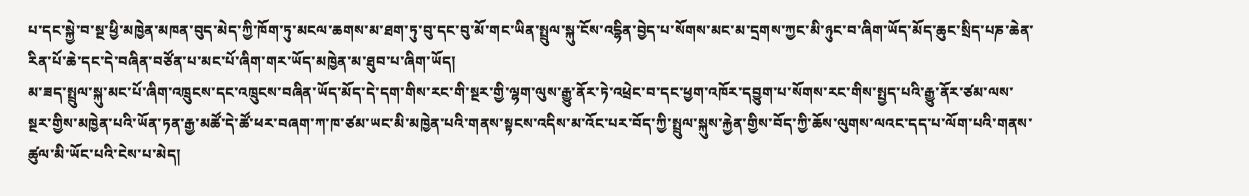པ་དང་སྐྱེ་བ་སྔ་ཕྱི་མཁྱེན་མཁན་བུད་མེད་ཀྱི་ཁོག་ཏུ་མངལ་ཆགས་མ་ཐག་ཏུ་བུ་དང་བུ་མོ་གང་ཡིན་སྤྲུལ་སྐུ་ངོས་འདྷིན་བྱེད་པ་སོགས་མང་མ་དྲགས་ཀྱང་མི་ཉུང་བ་ཞིག་ཡོད་མོད་ཆུང་སྲིད་པཎ་ཆེན་རིན་པོ་ཆེ་དང་དེ་བཞིན་བཙོན་པ་མང་པོ་ཞིག་གར་ཡོད་མཁྱེན་མ་ཐུབ་པ་ཞིག་ཡོད།
མ་ཟད་སྤྲུལ་སྐུ་མང་པོ་ཞིག་འཁྲུངས་དང་འཁྲུངས་བཞིན་ཡོད་མོད་དེ་དག་གིས་རང་གི་སྔར་གྱི་ལྷག་ལུས་རྒྱུ་ནོར་ཏེ་འཕྲེང་བ་དང་ཕྱག་འཁོར་དབྱུག་པ་སོགས་རང་གིས་སྤྱད་པའི་རྒྱུ་ནོར་ཙམ་ལས་སྔར་གྱིས་མཁྱེན་པའི་ཡོན་ཏན་རྒྱ་མཚོ་དེ་ཚོ་ཕར་བཞག་ཀ་ཁ་ཙམ་ཡང་མི་མཁྱེན་པའི་གནས་སྟངས་འདིས་མ་འོང་པར་བོད་ཀྱི་སྤྲུལ་སྐུས་རྐྱེན་གྱིས་བོད་ཀྱི་ཆོས་ལུགས་ལའང་དད་པ་ལོག་པའི་གནས་ཚུལ་མི་ཡོང་པའི་ངེས་པ་མེད།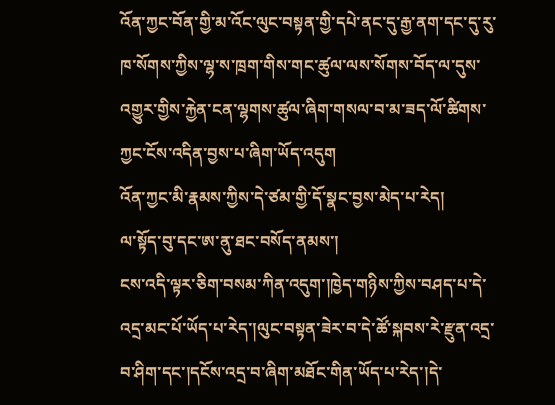འོན་ཀྱང་བོན་གྱི་མ་འོང་ལུང་བསྟན་གྱི་དཔེ་ནང་དུ་རྒྱ་ནག་དང་དུ་རུ་ཁ་སོགས་ཀྱིས་ལྷ་ས་ཁྲག་གིས་གང་ཚུལ་ལས་སོགས་བོད་ལ་དུས་འགྱུར་གྱིས་རྐྱེན་ངན་ལྷགས་ཚུལ་ཞིག་གསལ་བ་མ་ཟད་ལོ་ཚིགས་ཀྱང་ངོས་འདིན་བྱས་པ་ཞིག་ཡོད་འདུག
འོན་ཀྱང་མི་རྣམས་ཀྱིས་དེ་ཙམ་གྱི་དོ་སྣང་བྱས་མེད་པ་རེད།
ལ་སྟོད་བུ་དང་ཨ་ནུ་ཐང་བསོད་ནམས་།
ངས་འདི་ལྟར་ཅིག་བསམ་ཀིན་འདུག་།ཁྱེད་གཉིས་ཀྱིས་བཤད་པ་དེ་འདྲ་མང་པོ་ཡོད་པ་རེད་།ལུང་བསྟན་ཟེར་བ་དེ་ཚོ་སྐབས་རེ་རྫུན་འདྲ་བ་ཤིག་དང་།དངོས་འདྲ་བ་ཞིག་མཐོང་གིན་ཡོད་པ་རེད་།དེ་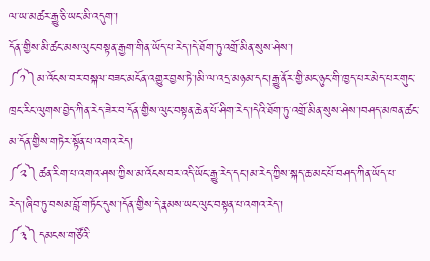ལ་ཡ་མཚར་རྒྱུ་ཅི་ཡང་མི་འདུག་།
དོན་གྱིས་མི་ཚང་མས་ལུང་བསྟན་རྒྱག་གིན་ཡོད་པ་རེད་།དེ་ཐོག་ཏུ་འགྲོ་མིན་སུས་ཤེས་།
༼༡༽མ་འོངས་བར་བསྐལ་བཟང་མངོན་འགྱུར་བྱས་ཏེ་།མི་ལ་འདྲ་མཉམ་དང་།རྒྱུ་ནོར་གྱི་མང་ཉུང་གི་ཁྱད་པར་མེད་པར་གུང་ཁྲང་རིང་ལུགས་བྱེད་ཀིན་རེད་ཟེར་བ་དོན་གྱིས་ལུང་བསྟན་ཆེན་པོ་ཤིག་རེད་།དེའི་ཐོག་ཏུ་འགྲོ་མིན་སུས་ཤེས་།བཤད་མཁན་ཚང་མ་དོན་གྱིས་གཏེར་སྟོན་པ་འགའ་རེད།
༼༢༽ཚན་རིག་པ་འགའ་ཤས་ཀྱིས་མ་འོངས་བར་འདི་ཡོང་རྒྱུ་རེད་དང་།མ་རེད་ཀྱིས་སྐད་ཆ་མང་པོ་བཤད་ཀིན་ཡོད་པ་རེད་།ཞིབ་ཏུ་བསམ་བློ་གཏོང་དུས་།དོན་གྱིས་དེ་རྣམས་ཡང་ལུང་བསྟན་པ་འགའ་རེད་།
༼༣༽དམངས་གཙོའི་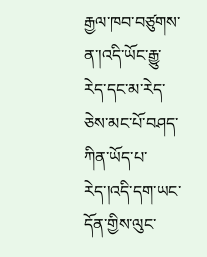རྒྱལ་ཁབ་བཙུགས་ན་།འདི་ཡོང་རྒྱུ་རེད་དང་མ་རེད་ཅེས་མང་པོ་བཤད་ཀིན་ཡོད་པ་རེད་།འདི་དག་ཡང་དོན་གྱིས་ལུང་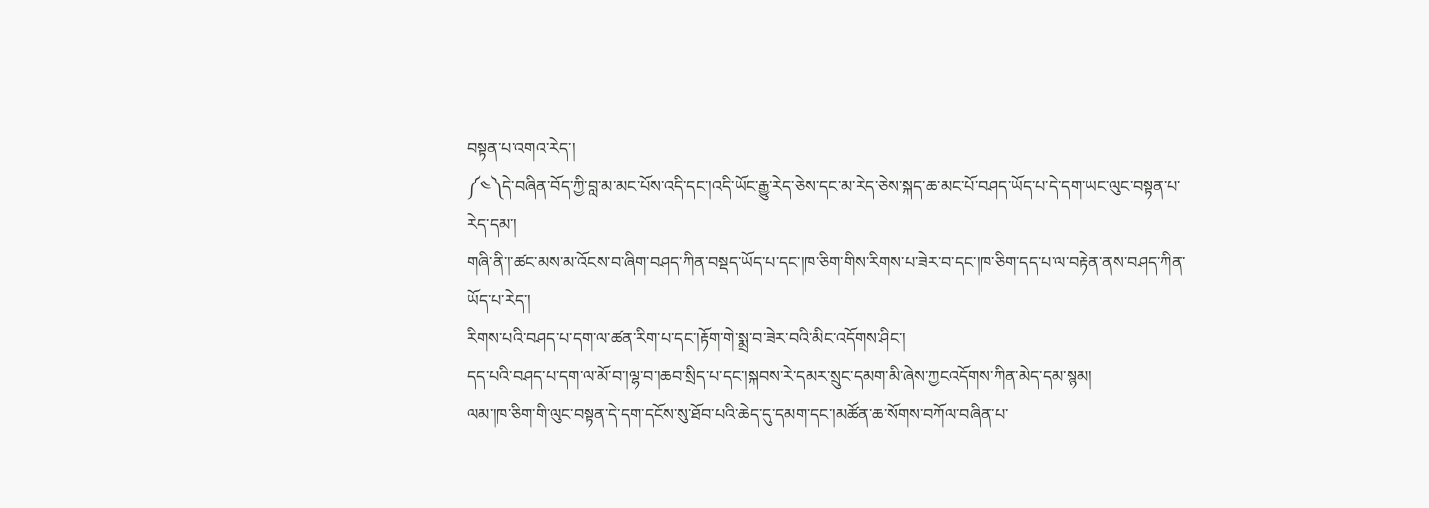བསྟན་པ་འགའ་རེད་།
༼༤༽དེ་བཞིན་བོད་ཀྱི་བླ་མ་མང་པོས་འདི་དང་།འདི་ཡོང་རྒྱུ་རེད་ཅེས་དང་མ་རེད་ཅེས་སྐད་ཆ་མང་པོ་བཤད་ཡོད་པ་དེ་དག་ཡང་ལུང་བསྟན་པ་རེད་དམ་།
གཞི་ནི་།་ཚང་མས་མ་འོངས་བ་ཞིག་བཤད་ཀིན་བསྡད་ཡོད་པ་དང་།ཁ་ཅིག་གིས་རིགས་པ་ཟེར་བ་དང་།ཁ་ཅིག་དད་པ་ལ་བརྟེན་ནས་བཤད་ཀིན་ཡོད་པ་རེད་།
རིགས་པའི་བཤད་པ་དག་ལ་ཚན་རིག་པ་དང་།རྟོག་གེ་སྨྲ་བ་ཟེར་བའི་མིང་འདོགས་ཤིང་།
དད་པའི་བཤད་པ་དག་ལ་མོ་བ་།ལྷ་བ་།ཆབ་སྲིད་པ་དང་།སྐབས་རེ་དམར་སྲུང་དམག་མི་ཞེས་ཀྱངའདོགས་ཀིན་མེད་དམ་སྙམ།
ལམ་།ཁ་ཅིག་གི་ལུང་བསྟན་དེ་དག་དངོས་སུ་ཐོབ་པའི་ཆེད་དུ་དམག་དང་།མཚོན་ཆ་སོགས་བཀོལ་བཞིན་པ་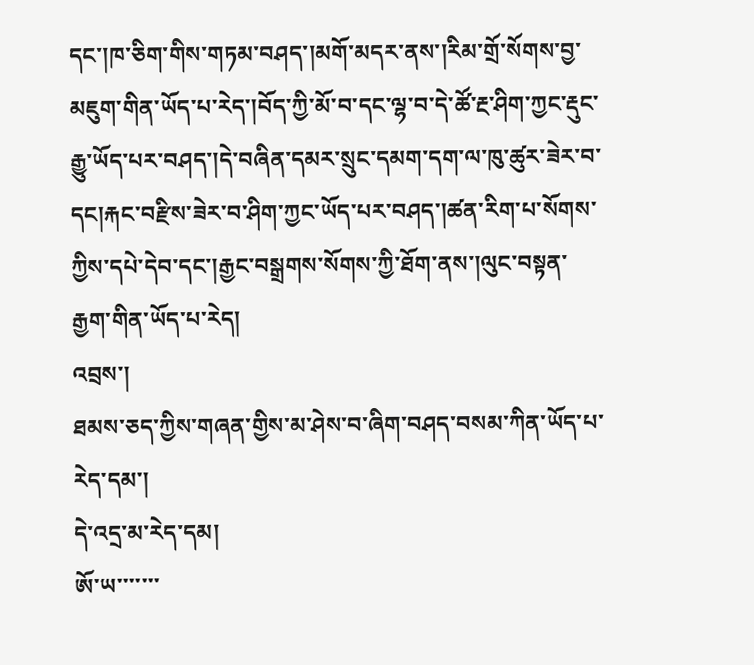དང་།ཁ་ཅིག་གིས་གཏམ་བཤད་།མགོ་མདར་ནས་།རིམ་གྲོ་སོགས་བྱ་མཇུག་གིན་ཡོད་པ་རེད་།བོད་ཀྱི་མོ་བ་དང་ལྷ་བ་དེ་ཚོ་རྔ་ཤིག་ཀྱང་རྡུང་རྒྱུ་ཡོད་པར་བཤད་།དེ་བཞིན་དམར་སྲུང་དམག་དག་ལ་ཁུ་ཚུར་ཟེར་བ་དང།རྐང་བརྫིས་ཟེར་བ་ཤིག་ཀྱང་ཡོད་པར་བཤད་།ཚན་རིག་པ་སོགས་ཀྱིས་དཔེ་དེབ་དང་།རྒྱང་བསྒྲགས་སོགས་ཀྱི་ཐོག་ནས་།ལུང་བསྟན་རྒྱག་གིན་ཡོད་པ་རེད།
འབྲས་།
ཐམས་ཅད་ཀྱིས་གཞན་གྱིས་མ་ཤེས་བ་ཞིག་བཤད་བསམ་ཀིན་ཡོད་པ་རེད་དམ་།
དེ་འདྲ་མ་རེད་དམ།
ཨོ་ཡ་་་་་་་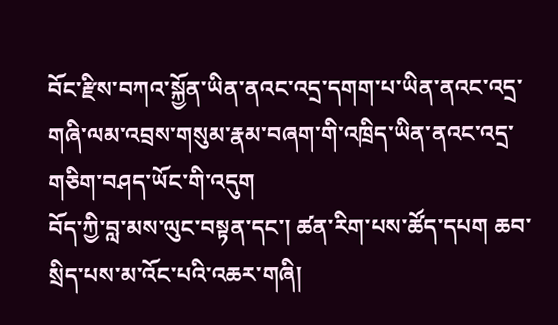བོང་རྫིས་བཀའ་སྐྱོན་ཡིན་ནའང་འདྲ་དགག་པ་ཡིན་ནའང་འདྲ་གཞི་ལམ་འབྲས་གསུམ་རྣམ་བཞག་གི་འཁྲིད་ཡིན་ནའང་འདྲ་གཅིག་བཤད་ཡོང་གི་འདུག
བོད་ཀྱི་བླ་མས་ལུང་བསྟན་དང་། ཚན་རིག་པས་ཚོད་དཔག ཆབ་སྲིད་པས་མ་འོང་པའི་འཆར་གཞི།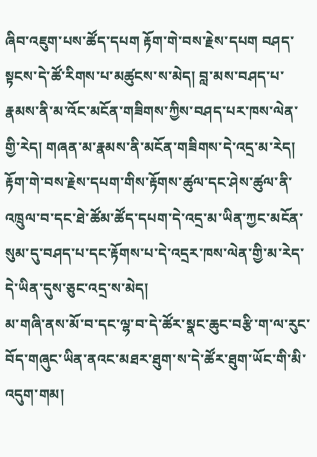ཞིབ་འཇུག་པས་ཚོད་དཔག རྟོག་གེ་བས་རྗེས་དཔག བཤད་སྟངས་དེ་ཚོ་རིགས་པ་མཚུངས་ས་མེད། བླ་མས་བཤད་པ་རྣམས་ནི་མ་འོང་མངོན་གཟིགས་ཀྱིས་བཤད་པར་ཁས་ལེན་གྱི་རེད། གཞན་མ་རྣམས་ནི་མངོན་གཟིགས་དེ་འདྲ་མ་རེད།
རྟོག་གེ་བས་རྗེས་དཔག་གིས་རྟོགས་ཚུལ་དང་ཤེས་ཚུལ་ནི་འཁྲུལ་བ་དང་ཐེ་ཚོམ་ཚོད་དཔག་དེ་འདྲ་མ་ཡིན་ཀྱང་མངོན་སུམ་དུ་བཤད་པ་དང་རྟོགས་པ་དེ་འདྲར་ཁས་ལེན་གྱི་མ་རེད་དེ་ཡིན་དུས་ཅུང་འདྲ་ས་མེད།
མ་གཞི་ནས་མོ་བ་དང་ལྷ་བ་དེ་ཚོར་སྣང་ཆུང་བརྩི་ག་ལ་རུང་བོད་གཞུང་ཡིན་ནའང་མཐར་ཐུག་ས་དེ་ཚོར་ཐུག་ཡོང་གི་མི་འདུག་གམ།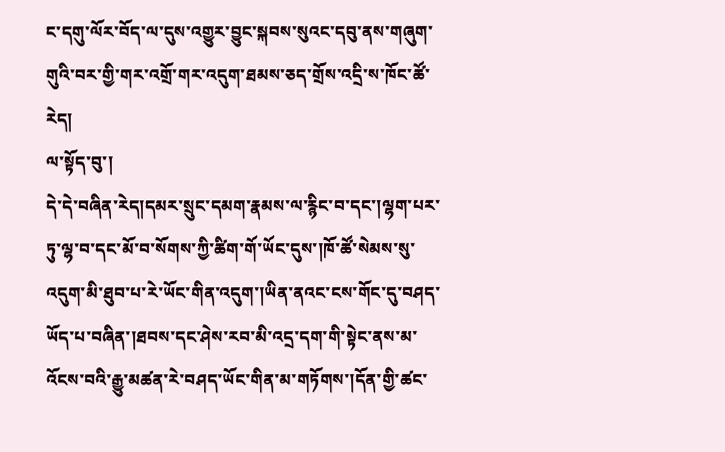ང་དགུ་ལོར་བོད་ལ་དུས་འགྱུར་བྱུང་སྐབས་སུའང་དབུ་ནས་གཞུག་གུའི་བར་གྱི་གར་འགྲོ་གར་འདུག་ཐམས་ཅད་གྲོས་འདྲི་ས་ཁོང་ཚོ་རེད།
ལ་སྟོད་བུ་།
དེ་དེ་བཞིན་རེད།དམར་སྲུང་དམག་རྣམས་ལ་རྙིང་བ་དང་།ལྷག་པར་ཏུ་ལྷ་བ་དང་མོ་བ་སོགས་ཀྱི་ཚིག་གོ་ཡོང་དུས་།ཁོ་ཚོ་སེམས་སུ་འདུག་མི་ཐུབ་པ་རེ་ཡོང་གིན་འདུག་།ཡིན་ནའང་ངས་གོང་དུ་བཤད་ཡོད་པ་བཞིན་།ཐབས་དང་ཤེས་རབ་མི་འདྲ་དག་གི་སྟེང་ནས་མ་འོངས་བའི་རྒྱུ་མཚན་རེ་བཤད་ཡོང་གིན་མ་གཏོགས་།དོན་གྱི་ཚང་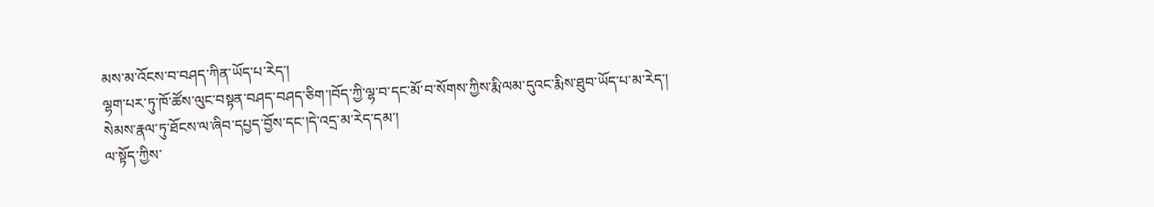མས་མ་འོངས་བ་བཤད་ཀིན་ཡོད་པ་རེད་།
ལྷག་པར་ཏུ་ཁོ་ཚོས་ལུང་བསྟན་བཤད་བཤད་ཅིག་།བོད་ཀྱི་ལྷ་བ་དང་མོ་བ་སོགས་ཀྱིས་རྨི་ལམ་དུའང་རྨིས་ཐུབ་ཡོད་པ་མ་རེད་།
སེམས་རྣལ་ཏུ་ཐོངས་ལ་ཞིབ་དཔྱད་བྱོས་དང་།དེ་འདྲ་མ་རེད་དམ་།
ལ་སྟོད་ཀྱིས་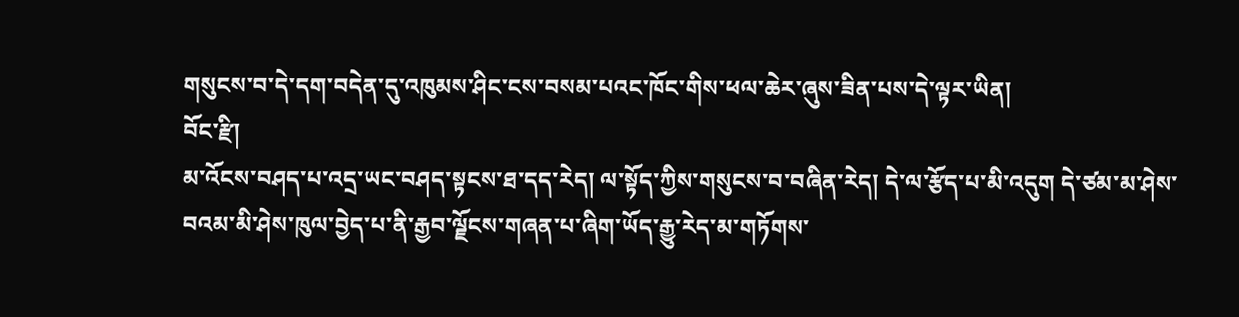གསུངས་བ་དེ་དག་བདེན་དུ་འཁུམས་ཤིང་ངས་བསམ་པའང་ཁོང་གིས་ཕལ་ཆེར་ཞུས་ཟིན་པས་དེ་ལྟར་ཡིན།
བོང་རྫི།
མ་འོངས་བཤད་པ་འདྲ་ཡང་བཤད་སྟངས་ཐ་དད་རེད། ལ་སྟོད་ཀྱིས་གསུངས་བ་བཞིན་རེད། དེ་ལ་རྩོད་པ་མི་འདུག དེ་ཙམ་མ་ཤེས་བའམ་མི་ཤེས་ཁུལ་བྱེད་པ་ནི་རྒྱབ་ལྗོངས་གཞན་པ་ཞིག་ཡོད་རྒྱུ་རེད་མ་གཏོགས་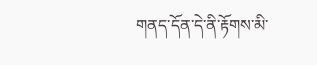གནད་དོན་དེ་ནི་རྟོགས་མི་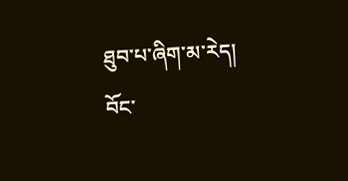ཐུབ་པ་ཞིག་མ་རེད།
བོང་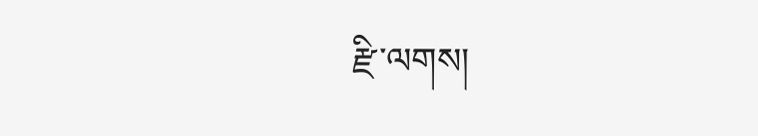རྫི་ལགས།